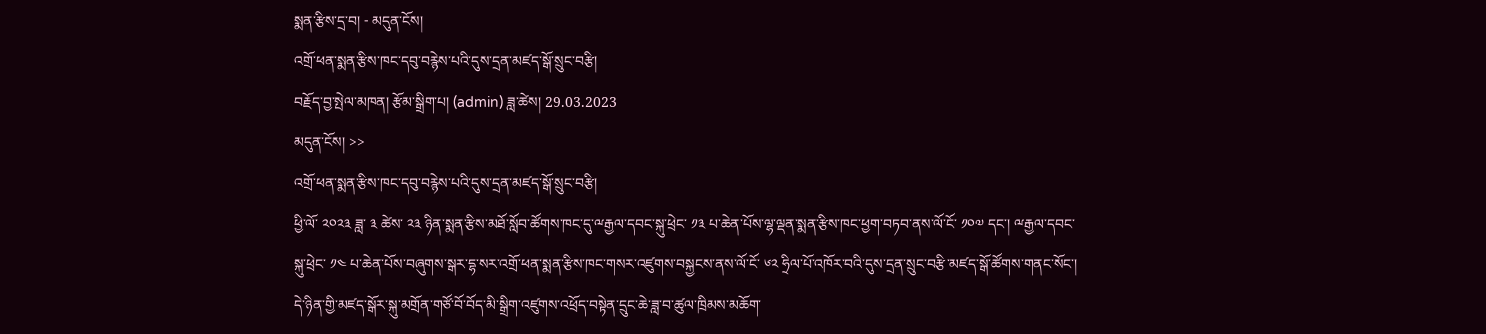སྨན་རྩིས་དྲ་བ། - མདུན་ངོས།
འགྲོ་ཕན་སྨན་རྩིས་ཁང་དབུ་བརྙེས་པའི་དུས་དྲན་མཛད་སྒོ་སྲུང་བརྩི།
བརྗོད་བྱ་སྤེལ་མཁན། རྩོམ་སྒྲིག་པ། (admin) ཟླ་ཚེས། 29.03.2023
མདུན་ངོས། >>
འགྲོ་ཕན་སྨན་རྩིས་ཁང་དབུ་བརྙེས་པའི་དུས་དྲན་མཛད་སྒོ་སྲུང་བརྩི།
ཕྱི་ལོ་ ༢༠༢༣ ཟླ་ ༣ ཚེས་ ༢༣ ཉིན་སྨན་རྩིས་མཐོ་སློབ་ཚོགས་ཁང་དུ་ྋརྒྱལ་དབང་སྐུ་ཕྲེང་ ༡༣ པ་ཆེན་པོས་ལྷ་ལྡན་སྨན་རྩིས་ཁང་ཕྱག་བཏབ་ནས་ལོ་ངོ་ ༡༠༧ དང་། ྋརྒྱལ་དབང་སྐུ་ཕྲེང་ ༡༤ པ་ཆེན་པོས་བཞུགས་སྒར་དྷ་སར་འགྲོ་ཕན་སྨན་རྩིས་ཁང་གསར་འཛུགས་བསྐྱངས་ནས་ལོ་ངོ་ ༦༢ ཧྲིལ་པོ་འཁོར་བའི་དུས་དྲན་སྲུང་བརྩི་མཛད་སྒོ་ཚོགས་གནང་སོང་།
དེ་ཉིན་གྱི་མཛད་སྒོར་སྐུ་མགྲོན་གཙོ་བོ་བོད་མི་སྒྲིག་འཛུགས་འཕྲོད་བསྟེན་དྲུང་ཆེ་ཟླ་བ་ཚུལ་ཁྲིམས་མཆོག་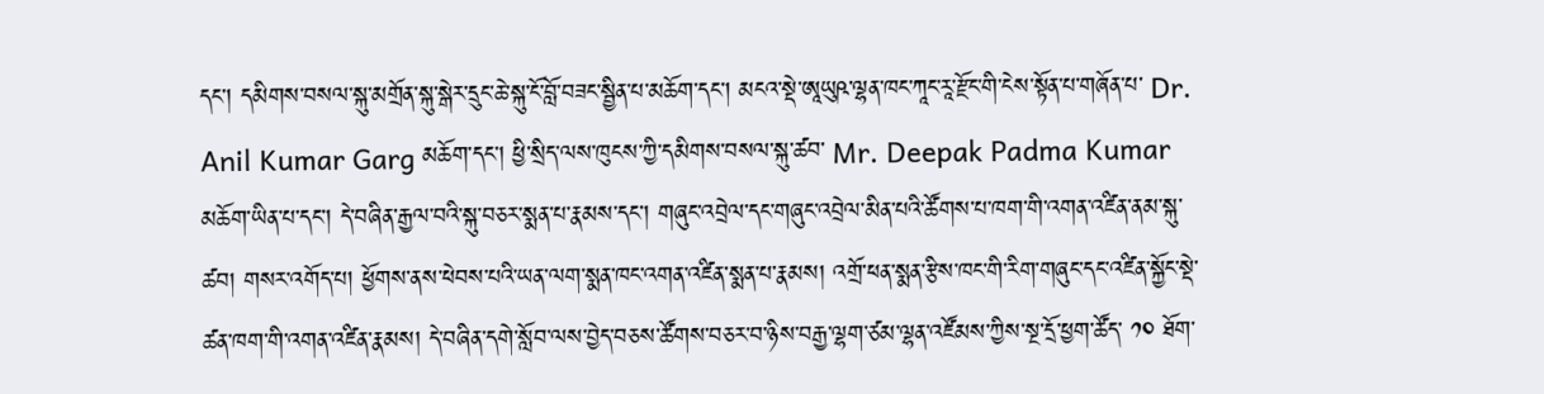དང་། དམིགས་བསལ་སྐུ་མགྲོན་སྐུ་སྒེར་དྲུང་ཆེ་སྐུ་ངོ་བློ་བཟང་སྦྱིན་པ་མཆོག་དང་། མངའ་སྡེ་ཨཱཡུཥ་ལྷན་ཁང་ཀཱང་རཱ་རྫོང་གི་ངེས་སྟོན་པ་གཞོན་པ་ Dr. Anil Kumar Garg མཆོག་དང་། ཕྱི་སྲིད་ལས་ཁུངས་ཀྱི་དམིགས་བསལ་སྐུ་ཚབ་ Mr. Deepak Padma Kumar མཆོག་ཡིན་པ་དང་། དེ་བཞིན་རྒྱལ་བའི་སྐུ་བཅར་སྨན་པ་རྣམས་དང་། གཞུང་འབྲེལ་དང་གཞུང་འབྲེལ་མིན་པའི་ཚོགས་པ་ཁག་གི་འགན་འཛིན་ནམ་སྐུ་ཚབ། གསར་འགོད་པ། ཕྱོགས་ནས་ཕེབས་པའི་ཡན་ལག་སྨན་ཁང་འགན་འཛིན་སྨན་པ་རྣམས། འགྲོ་ཕན་སྨན་རྩིས་ཁང་གི་རིག་གཞུང་དང་འཛིན་སྐྱོང་སྡེ་ཚན་ཁག་གི་འགན་འཛིན་རྣམས། དེ་བཞིན་དགེ་སློབ་ལས་བྱེད་བཅས་ཚོགས་བཅར་བ་ཉིས་བརྒྱ་ལྷག་ཙམ་ལྷན་འཛོམས་ཀྱིས་སྔ་དྲོ་ཕྱག་ཚོད་ ༡༠ ཐོག་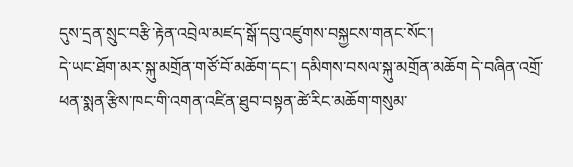དུས་དྲན་སྲུང་བརྩི་རྟེན་འབྲེལ་མཛད་སྒོ་དབུ་འཛུགས་བསྐྱངས་གནང་སོང་།
དེ་ཡང་ཐོག་མར་སྐུ་མགྲོན་གཙོ་བོ་མཆོག་དང་། དམིགས་བསལ་སྐུ་མགྲོན་མཆོག དེ་བཞིན་འགྲོ་ཕན་སྨན་རྩིས་ཁང་གི་འགན་འཛིན་ཐུབ་བསྟན་ཚེ་རིང་མཆོག་གསུམ་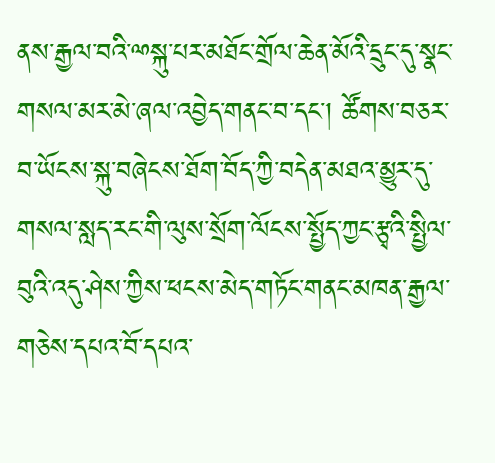ནས་རྒྱལ་བའི་ྋསྐུ་པར་མཐོང་གྲོལ་ཆེན་མོའི་དྲུང་དུ་སྣང་གསལ་མར་མེ་ཞལ་འབྱེད་གནང་བ་དང་། ཚོགས་བཅར་བ་ཡོངས་སྐུ་བཞེངས་ཐོག་བོད་ཀྱི་བདེན་མཐའ་མྱུར་དུ་གསལ་སླད་རང་གི་ལུས་སྲོག་ལོངས་སྤྱོད་ཀྱང་རྩྭའི་སྤྱིལ་བུའི་འདུ་ཤེས་ཀྱིས་ཕངས་མེད་གཏོང་གནང་མཁན་རྒྱལ་གཅེས་དཔའ་བོ་དཔའ་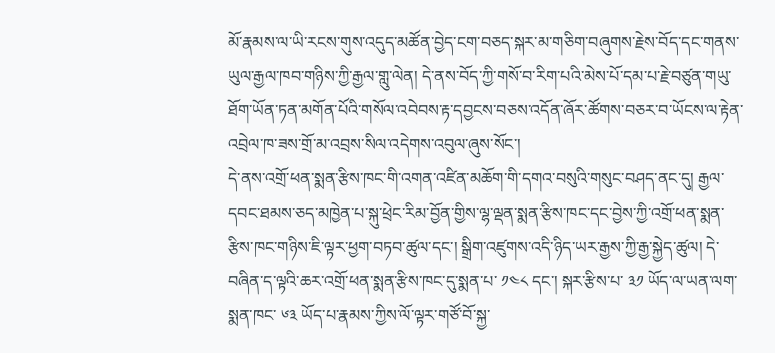མོ་རྣམས་ལ་ཡི་རངས་གུས་འདུད་མཚོན་བྱེད་ངག་བཅད་སྐར་མ་གཅིག་བཞུགས་རྗེས་བོད་དང་གནས་ཡུལ་རྒྱལ་ཁབ་གཉིས་ཀྱི་རྒྱལ་གླུ་ལེན། དེ་ནས་བོད་ཀྱི་གསོ་བ་རིག་པའི་མེས་པོ་དམ་པ་རྗེ་བཙུན་གཡུ་ཐོག་ཡོན་ཏན་མགོན་པོའི་གསོལ་འབེབས་རྟ་དབྱངས་བཅས་འདོན་ཞོར་ཚོགས་བཅར་བ་ཡོངས་ལ་རྟེན་འབྲེལ་ཁ་ཟས་གྲོ་མ་འབྲས་སིལ་འདེགས་འབུལ་ཞུས་སོང་།
དེ་ནས་འགྲོ་ཕན་སྨན་རྩིས་ཁང་གི་འགན་འཛིན་མཆོག་གི་དགའ་བསུའི་གསུང་བཤད་ནང་དུ། རྒྱལ་དབང་ཐམས་ཅད་མཁྱེན་པ་སྐུ་ཕྲེང་རིམ་བྱོན་གྱིས་ལྷ་ལྡན་སྨན་རྩིས་ཁང་དང་བྱེས་ཀྱི་འགྲོ་ཕན་སྨན་རྩིས་ཁང་གཉིས་ཇི་ལྟར་ཕྱག་བཏབ་ཚུལ་དང་། སྒྲིག་འཛུགས་འདི་ཉིད་ཡར་རྒྱས་ཀྱི་རྒྱ་སྐྱེད་ཚུལ། དེ་བཞིན་ད་ལྟའི་ཆར་འགྲོ་ཕན་སྨན་རྩིས་ཁང་དུ་སྨན་པ་ ༡༤༨ དང་། སྐར་རྩིས་པ་ ༣༡ ཡོད་ལ་ཡན་ལག་སྨན་ཁང་ ༦༣ ཡོད་པ་རྣམས་ཀྱིས་ལོ་ལྟར་གཙོ་བོ་སྐྱ་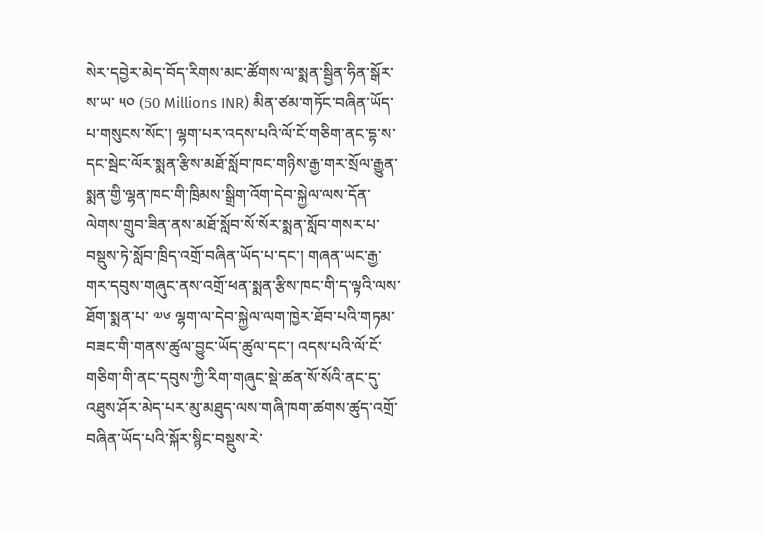སེར་དབྱེར་མེད་བོད་རིགས་མང་ཚོགས་ལ་སྨན་སྦྱིན་ཧིན་སྒོར་ས་ཡ་ ༥༠ (50 Millions INR) མིན་ཙམ་གཏོང་བཞིན་ཡོད་པ་གསུངས་སོང་། ལྷག་པར་འདས་པའི་ལོ་ངོ་གཅིག་ནང་དྷ་ས་དང་སྦེང་ལོར་སྨན་རྩིས་མཐོ་སློབ་ཁང་གཉིས་རྒྱ་གར་སྲོལ་རྒྱུན་སྨན་གྱི་ལྷན་ཁང་གི་ཁྲིམས་སྒྲིག་འོག་དེབ་སྐྱེལ་ལས་དོན་ལེགས་གྲུབ་ཟིན་ནས་མཐོ་སློབ་སོ་སོར་སྨན་སློབ་གསར་པ་བསྡུས་ཏེ་སློབ་ཁྲིད་འགྲོ་བཞིན་ཡོད་པ་དང་། གཞན་ཡང་རྒྱ་གར་དབུས་གཞུང་ནས་འགྲོ་ཕན་སྨན་རྩིས་ཁང་གི་ད་ལྟའི་ལས་ཐོག་སྨན་པ་ ༧༦ ལྷག་ལ་དེབ་སྐྱེལ་ལག་ཁྱེར་ཐོབ་པའི་གཏམ་བཟང་གི་གནས་ཚུལ་བྱུང་ཡོད་ཚུལ་དང་། འདས་པའི་ལོ་ངོ་གཅིག་གི་ནང་དབུས་ཀྱི་རིག་གཞུང་སྡེ་ཚན་སོ་སོའི་ནང་དུ་འཐུས་ཤོར་མེད་པར་མུ་མཐུད་ལས་གཞི་ཁག་ཚགས་ཚུད་འགྲོ་བཞིན་ཡོད་པའི་སྐོར་སྙིང་བསྡུས་རེ་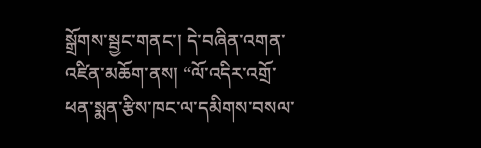སྒྲོགས་སྦྱང་གནང་། དེ་བཞིན་འགན་འཛིན་མཆོག་ནས། “ལོ་འདིར་འགྲོ་ཕན་སྨན་རྩིས་ཁང་ལ་དམིགས་བསལ་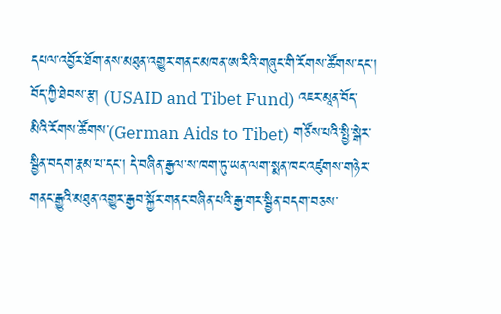དཔལ་འབྱོར་ཐོག་ནས་མཐུན་འགྱུར་གནང་མཁན་ཨ་རིའི་གཞུང་གི་རོགས་ཚོགས་དང་། བོད་ཀྱི་ཐེབས་རྩ། (USAID and Tibet Fund) འཇར་མཱན་བོད་མིའི་རོགས་ཚོགས་(German Aids to Tibet) གཙོས་པའི་སྤྱི་སྒེར་སྦྱིན་བདག་རྣམ་པ་དང་། དེ་བཞིན་རྒྱལ་ས་ཁག་ཏུ་ཡན་ལག་སྨན་ཁང་འཛུགས་གཉེར་གནང་རྒྱུའི་མཐུན་འགྱུར་རྒྱབ་སྐྱོར་གནང་བཞིན་པའི་རྒྱ་གར་སྦྱིན་བདག་བཅས་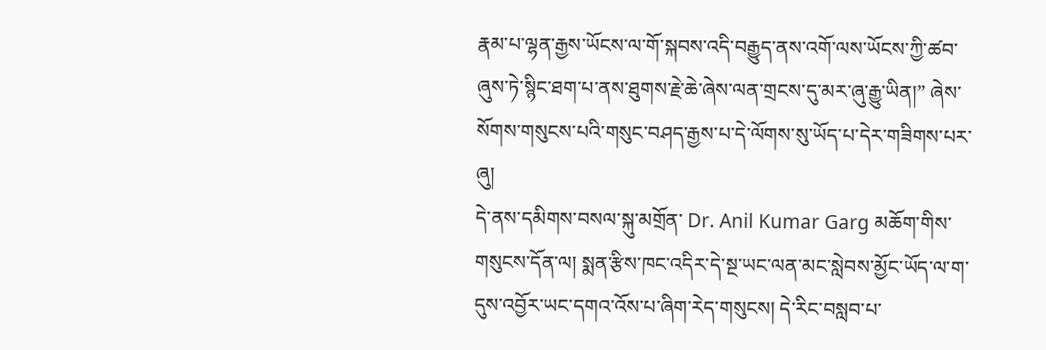རྣམ་པ་ལྷན་རྒྱས་ཡོངས་ལ་གོ་སྐབས་འདི་བརྒྱུད་ནས་འགོ་ལས་ཡོངས་ཀྱི་ཚབ་ཞུས་ཏེ་སྙིང་ཐག་པ་ནས་ཐུགས་རྗེ་ཆེ་ཞེས་ལན་གྲངས་དུ་མར་ཞུ་རྒྱུ་ཡིན།” ཞེས་སོགས་གསུངས་པའི་གསུང་བཤད་རྒྱས་པ་དེ་ལོགས་སུ་ཡོད་པ་དེར་གཟིགས་པར་ཞུ།
དེ་ནས་དམིགས་བསལ་སྐུ་མགྲོན་ Dr. Anil Kumar Garg མཆོག་གིས་གསུངས་དོན་ལ། སྨན་རྩིས་ཁང་འདིར་དེ་སྔ་ཡང་ལན་མང་སླེབས་མྱོང་ཡོད་ལ་ག་དུས་འབྱོར་ཡང་དགའ་འོས་པ་ཞིག་རེད་གསུངས། དེ་རིང་བསླབ་པ་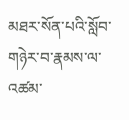མཐར་སོན་པའི་སློབ་གཉེར་བ་རྣམས་ལ་འཚམ་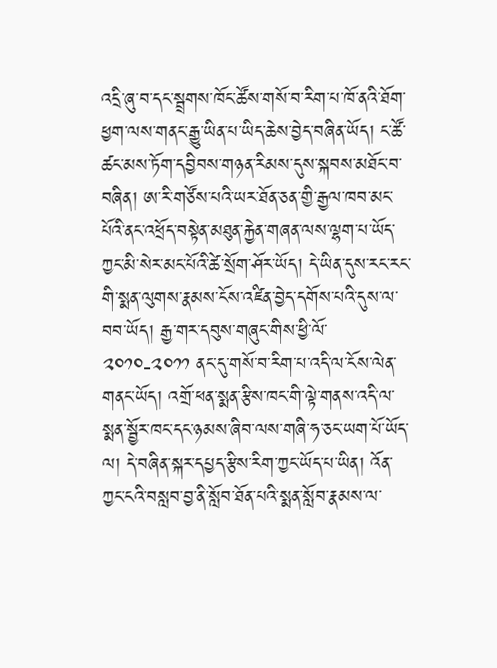འདྲི་ཞུ་བ་དང་སྦྲགས་ཁོང་ཚོས་གསོ་བ་རིག་པ་ཁོ་ནའི་ཐོག་ཕྱག་ལས་གནང་རྒྱུ་ཡིན་པ་ཡིད་ཆེས་བྱེད་བཞིན་ཡོད། ང་ཚོ་ཚང་མས་ཏོག་དབྱིབས་གཉན་རིམས་དུས་སྐབས་མཐོང་བ་བཞིན། ཨ་རི་གཙོས་པའི་ཡར་ཐོན་ཅན་གྱི་རྒྱལ་ཁབ་མང་པོའི་ནང་འཕྲོད་བསྟེན་མཐུན་རྐྱེན་གཞན་ལས་ལྷག་པ་ཡོད་ཀྱང་མི་སེར་མང་པོའི་ཚེ་སྲོག་ཤོར་ཡོད། དེ་ཡིན་དུས་རང་རང་གི་སྨན་ལུགས་རྣམས་ངོས་འཛིན་བྱེད་དགོས་པའི་དུས་ལ་བབ་ཡོད། རྒྱ་གར་དབུས་གཞུང་གིས་ཕྱི་ལོ་ ༢༠༡༠-༢༠༡༡ ནང་དུ་གསོ་བ་རིག་པ་འདི་ལ་ངོས་ལེན་གནང་ཡོད། འགྲོ་ཕན་སྨན་རྩིས་ཁང་གི་ལྟེ་གནས་འདི་ལ་སྨན་སྦྱོར་ཁང་དང་ཉམས་ཞིབ་ལས་གཞི་ཧ་ཅང་ཡག་པོ་ཡོད་ལ། དེ་བཞིན་སྐར་དཔྱད་རྩིས་རིག་ཀྱང་ཡོད་པ་ཡིན། འོན་ཀྱང་ངའི་བསླབ་བྱ་ནི་སློབ་ཐོན་པའི་སྨན་སློབ་རྣམས་ལ་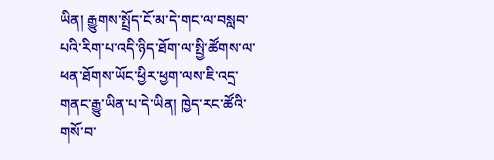ཡིན། རྒྱུགས་སྤྲོད་ངོ་མ་དེ་གང་ལ་བསླབ་པའི་རིག་པ་འདི་ཉིད་ཐོག་ལ་སྤྱི་ཚོགས་ལ་ཕན་ཐོགས་ཡོང་ཕྱིར་ཕྱག་ལས་ཇི་འདྲ་གནང་རྒྱུ་ཡིན་པ་དེ་ཡིན། ཁྱེད་རང་ཚོའི་གསོ་བ་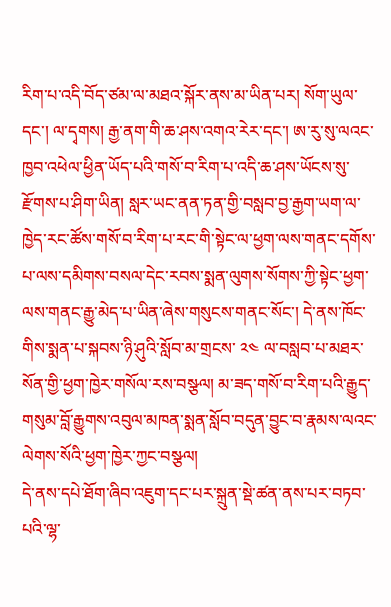རིག་པ་འདི་བོད་ཙམ་ལ་མཐའ་སྐོར་ནས་མ་ཡིན་པར། སོག་ཡུལ་དང་། ལ་དྭགས། རྒྱ་ནག་གི་ཆ་ཤས་འགའ་རེར་དང་། ཨ་རུ་སུ་ལའང་ཁྱབ་འཕེལ་ཕྱིན་ཡོད་པའི་གསོ་བ་རིག་པ་འདི་ཆ་ཤས་ཡོངས་སུ་རྫོགས་པ་ཤིག་ཡིན། སླར་ཡང་ནན་ཏན་གྱི་བསླབ་བྱ་རྒྱག་ཡག་ལ་ཁྱེད་རང་ཚོས་གསོ་བ་རིག་པ་རང་གི་སྟེང་ལ་ཕྱག་ལས་གནང་དགོས་པ་ལས་དམིགས་བསལ་དེང་རབས་སྨན་ལུགས་སོགས་ཀྱི་སྟེང་ཕྱག་ལས་གནང་རྒྱུ་མེད་པ་ཡིན་ཞེས་གསུངས་གནང་སོང་། དེ་ནས་ཁོང་གིས་སྨན་པ་སྐབས་ཉི་ཤུའི་སློབ་མ་གྲངས་ ༢༤ ལ་བསླབ་པ་མཐར་སོན་གྱི་ཕྱག་ཁྱེར་གསོལ་རས་བསྩལ། མ་ཟད་གསོ་བ་རིག་པའི་རྒྱུད་གསུམ་བློ་རྒྱུགས་འབུལ་མཁན་སྨན་སློབ་བདུན་བྱུང་བ་རྣམས་ལའང་ལེགས་སོའི་ཕྱག་ཁྱེར་ཀྱང་བསྩལ།
དེ་ནས་དཔེ་ཐོག་ཞིབ་འཇུག་དང་པར་སྐྲུན་སྡེ་ཚན་ནས་པར་བཏབ་པའི་ལྷ་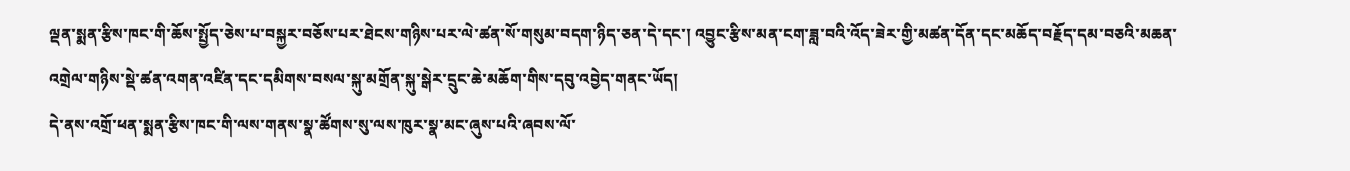ལྡན་སྨན་རྩིས་ཁང་གི་ཆོས་སྤྱོད་ཅེས་པ་བསྐྱར་བཅོས་པར་ཐེངས་གཉིས་པར་ལེ་ཚན་སོ་གསུམ་བདག་ཉིད་ཅན་དེ་དང་། འབྱུང་རྩིས་མན་ངག་ཟླ་བའི་འོད་ཟེར་གྱི་མཚན་དོན་དང་མཆོད་བརྗོད་དམ་བཅའི་མཆན་འགྲེལ་གཉིས་སྡེ་ཚན་འགན་འཛིན་དང་དམིགས་བསལ་སྐུ་མགྲོན་སྐུ་སྒེར་དྲུང་ཆེ་མཆོག་གིས་དབུ་འབྱེད་གནང་ཡོད།
དེ་ནས་འགྲོ་ཕན་སྨན་རྩིས་ཁང་གི་ལས་གནས་སྣ་ཚོགས་སུ་ལས་ཁུར་སྣ་མང་ཞུས་པའི་ཞབས་ལོ་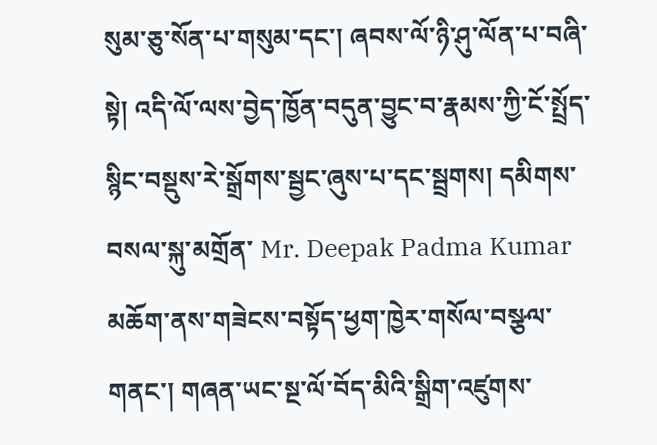སུམ་ཅུ་སོན་པ་གསུམ་དང་། ཞབས་ལོ་ཉི་ཤུ་ལོན་པ་བཞི་སྟེ། འདི་ལོ་ལས་བྱེད་ཁྱོན་བདུན་བྱུང་བ་རྣམས་ཀྱི་ངོ་སྤྲོད་སྙིང་བསྡུས་རེ་སྒྲོགས་སྦྱང་ཞུས་པ་དང་སྦྲགས། དམིགས་བསལ་སྐུ་མགྲོན་ Mr. Deepak Padma Kumar མཆོག་ནས་གཟེངས་བསྟོད་ཕྱག་ཁྱེར་གསོལ་བསྩལ་གནང་། གཞན་ཡང་སྔ་ལོ་བོད་མིའི་སྒྲིག་འཛུགས་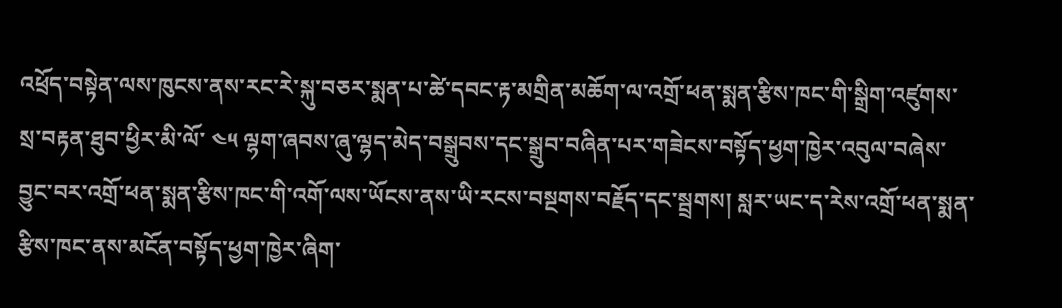འཕྲོད་བསྟེན་ལས་ཁུངས་ནས་རང་རེ་སྐུ་བཅར་སྨན་པ་ཚེ་དབང་རྟ་མགྲིན་མཆོག་ལ་འགྲོ་ཕན་སྨན་རྩིས་ཁང་གི་སྒྲིག་འཛུགས་སྲ་བརྟན་ཐུབ་ཕྱིར་མི་ལོ་ ༤༥ ལྷག་ཞབས་ཞུ་ལྷད་མེད་བསྒྲུབས་དང་སྒྲུབ་བཞིན་པར་གཟེངས་བསྟོད་ཕྱག་ཁྱེར་འབུལ་བཞེས་བྱུང་བར་འགྲོ་ཕན་སྨན་རྩིས་ཁང་གི་འགོ་ལས་ཡོངས་ནས་ཡི་རངས་བསྔགས་བརྗོད་དང་སྦྲགས། སླར་ཡང་ད་རེས་འགྲོ་ཕན་སྨན་རྩིས་ཁང་ནས་མངོན་བསྟོད་ཕྱག་ཁྱེར་ཞིག་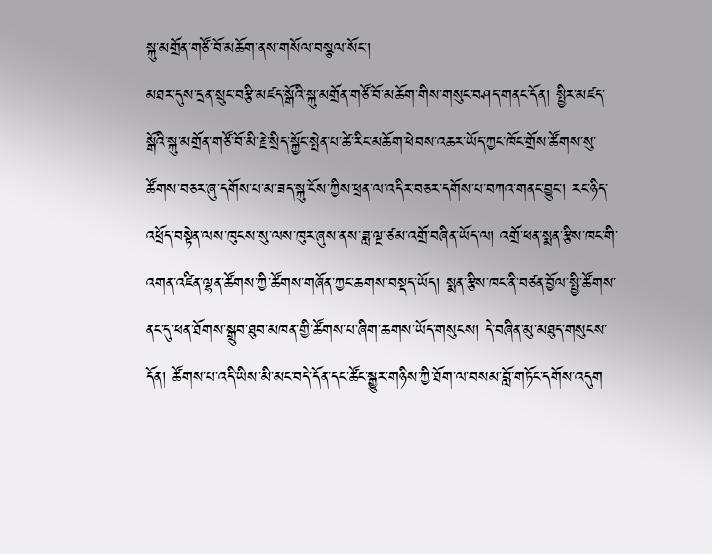སྐུ་མགྲོན་གཙོ་བོ་མཆོག་ནས་གསོལ་བསྩལ་སོང་།
མཐར་དུས་དྲན་སྲུང་བརྩི་མཛད་སྒོའི་སྐུ་མགྲོན་གཙོ་བོ་མཆོག་གིས་གསུང་བཤད་གནང་དོན། སྤྱིར་མཛད་སྒོའི་སྐུ་མགྲོན་གཙོ་བོ་མི་རྗེ་སྲིད་སྐྱོང་སྤེན་པ་ཚེ་རིང་མཆོག་ཕེབས་འཆར་ཡོད་ཀྱང་ཁོང་གྲོས་ཚོགས་སུ་ཚོགས་བཅར་ཞུ་དགོས་པ་མ་ཟད་སྐུ་ངོས་ཀྱིས་ཕྲན་ལ་འདིར་བཅར་དགོས་པ་བཀའ་གནང་བྱུང་། རང་ཉིད་འཕྲོད་བསྟེན་ལས་ཁུངས་སུ་ལས་ཁུར་ཞུས་ནས་ཟླ་ལྔ་ཙམ་འགྲོ་བཞིན་ཡོད་ལ། འགྲོ་ཕན་སྨན་རྩིས་ཁང་གི་འགན་འཛིན་ལྷན་ཚོགས་ཀྱི་ཚོགས་གཞོན་ཀྱང་ཆགས་བསྡད་ཡོད། སྨན་རྩིས་ཁང་ནི་བཙན་བྱོལ་སྤྱི་ཚོགས་ནང་དུ་ཕན་ཐོགས་སྒྲུབ་ཐུབ་མཁན་གྱི་ཚོགས་པ་ཞིག་ཆགས་ཡོད་གསུངས། དེ་བཞིན་མུ་མཐུད་གསུངས་དོན། ཚོགས་པ་འདི་ཡིས་མི་མང་བདེ་དོན་དང་ཚོང་སྒྱུར་གཉིས་ཀྱི་ཐོག་ལ་བསམ་བློ་གཏོང་དགོས་འདུག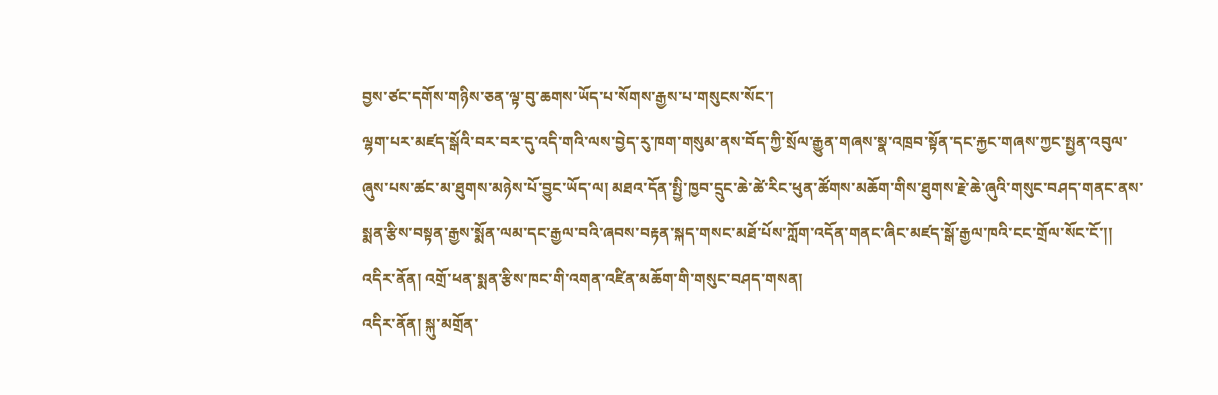བྱས་ཙང་དགོས་གཉིས་ཅན་ལྟ་བུ་ཆགས་ཡོད་པ་སོགས་རྒྱས་པ་གསུངས་སོང་།
ལྷག་པར་མཛད་སྒོའི་བར་བར་དུ་འདི་གའི་ལས་བྱེད་རུ་ཁག་གསུམ་ནས་བོད་ཀྱི་སྲོལ་རྒྱུན་གཞས་སྣ་འཁྲབ་སྟོན་དང་རྐྱང་གཞས་ཀྱང་སྤྱན་འབུལ་ཞུས་པས་ཚང་མ་ཐུགས་མཉེས་པོ་བྱུང་ཡོད་ལ། མཐའ་དོན་སྤྱི་ཁྱབ་དྲུང་ཆེ་ཚེ་རིང་ཕུན་ཚོགས་མཆོག་གིས་ཐུགས་རྗེ་ཆེ་ཞུའི་གསུང་བཤད་གནང་ནས་སྨན་རྩིས་བསྟན་རྒྱས་སྨོན་ལམ་དང་རྒྱལ་བའི་ཞབས་བརྟན་སྐད་གསང་མཐོ་པོས་ཀློག་འདོན་གནང་ཞིང་མཛད་སྒོ་རྒྱལ་ཁའི་ངང་གྲོལ་སོང་ངོ་།།
འདིར་ནོན། འགྲོ་ཕན་སྨན་རྩིས་ཁང་གི་འགན་འཛིན་མཆོག་གི་གསུང་བཤད་གསན།
འདིར་ནོན། སྐུ་མགྲོན་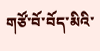གཙོ་བོ་བོད་མིའི་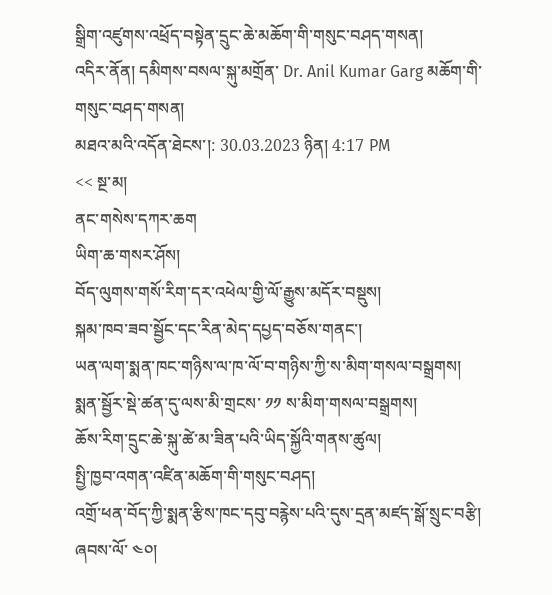སྒྲིག་འཛུགས་འཕྲོད་བསྟེན་དྲུང་ཆེ་མཆོག་གི་གསུང་བཤད་གསན།
འདིར་ནོན། དམིགས་བསལ་སྐུ་མགྲོན་ Dr. Anil Kumar Garg མཆོག་གི་གསུང་བཤད་གསན།
མཐའ་མའི་འདོན་ཐེངས་།: 30.03.2023 ཉིན། 4:17 PM
<< སྔ་མ།
ནང་གསེས་དཀར་ཆག
ཡིག་ཆ་གསར་ཤོས།
བོད་ལུགས་གསོ་རིག་དར་འཕེལ་གྱི་ལོ་རྒྱུས་མདོར་བསྡུས།
སྐམ་ཁབ་ཟབ་སྦྱོང་དང་རིན་མེད་དཔྱད་བཅོས་གནང་།
ཡན་ལག་སྨན་ཁང་གཉིས་ལ་ཁ་ལོ་བ་གཉིས་ཀྱི་ས་མིག་གསལ་བསྒྲགས།
སྨན་སྦྱོར་སྡེ་ཚན་དུ་ལས་མི་གྲངས་ ༡༡ ས་མིག་གསལ་བསྒྲགས།
ཆོས་རིག་དྲུང་ཆེ་སྐུ་ཚེ་མ་ཟིན་པའི་ཡིད་སྐྱོའི་གནས་ཚུལ།
སྤྱི་ཁྱབ་འགན་འཛིན་མཆོག་གི་གསུང་བཤད།
འགྲོ་ཕན་བོད་ཀྱི་སྨན་རྩིས་ཁང་དབུ་བརྙེས་པའི་དུས་དྲན་མཛད་སྒོ་སྲུང་བརྩི།
ཞབས་ལོ་ ༤༠།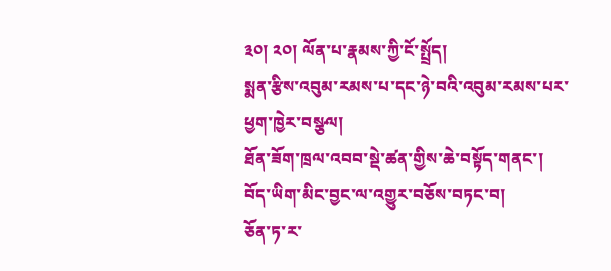༣༠། ༢༠། ལོན་པ་རྣམས་ཀྱི་ངོ་སྤྲོད།
སྨན་རྩིས་འབུམ་རམས་པ་དང་ཉེ་བའི་འབུམ་རམས་པར་ཕྱག་ཁྱེར་བསྩལ།
ཐོན་ཟོག་ཁྲལ་འབབ་སྡེ་ཚན་གྱིས་ཆེ་བསྟོད་གནང་།
བོད་ཡིག་མིང་བྱང་ལ་འགྱུར་བཅོས་བཏང་བ།
ཅོན་ཏ་ར་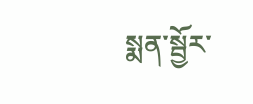སྨན་སྦྱོར་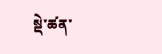སྡེ་ཚན་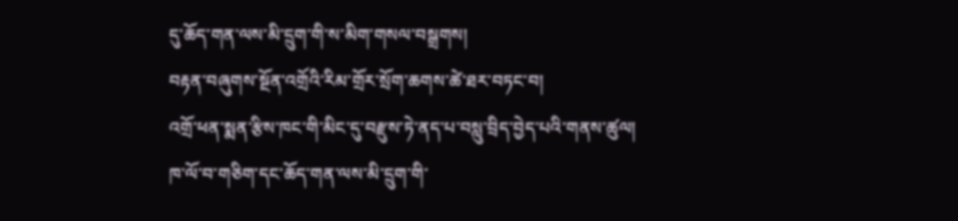དུ་ཆོད་གན་ལས་མི་དྲུག་གི་ས་མིག་གསལ་བསྒྲགས།
བརྟན་བཞུགས་སྔོན་འགྲོའི་རིམ་གྲོར་སྲོག་ཆགས་ཚེ་ཐར་བཏང་བ།
འགྲོ་ཕན་སྨན་རྩིས་ཁང་གི་མིང་དུ་བརྫུས་ཏེ་ནད་པ་བསླུ་བྲིད་བྱེད་པའི་གནས་ཚུལ།
ཁ་ལོ་བ་གཅིག་དང་ཆོད་གན་ལས་མི་དྲུག་གི་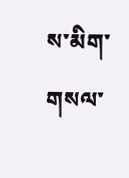ས་མིག་གསལ་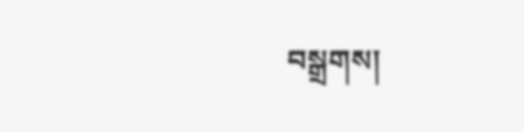བསྒྲགས།